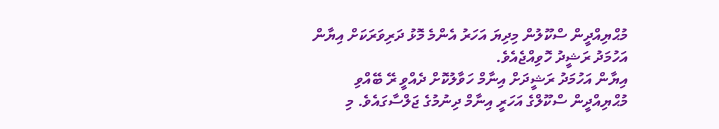މުޙްޔިއްދީން ސްކޫލުން މިދިޔަ އަހަރު އެންމެ މޮޅު ދަރިވަރަކަށް އިޔާން އަހުމަދު ރަޝީދު ހޮވިއްޖެއެވެ.
އިޔާން އަހުމަދު ރަޝީދަށް އިނާމް ހަވާލުކޮށް ދެއްވީ ރޭ ބޭއްވި މުޙްޔިއްދީން ސްކޫލްގެ އަހަރީ އިނާމް ދިނުމުގެ ޖަލްސާގައެވެ. މި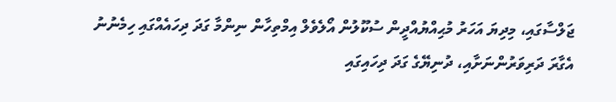ޖަލްސާގައި، މިދިޔަ އަހަރު މުޙިއްޔުއްދީން ސުކޫލުން އޯލެވެލް އިމްތިހާން ނިންމާ ގަދަ ދިހައެއްގައި ހިމެނުނު އެގާރަ ދަރިވަރުންނަށާއި، ދުނިޔޭގެ ގަދަ ދިހައިގައި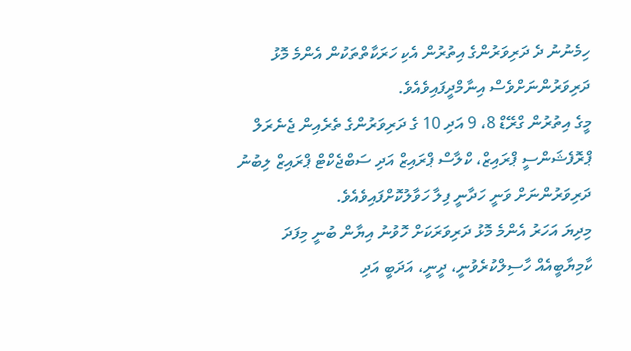ހިމެނުނު ދެ ދަރިވަރުންގެ އިތުރުން އެކި ހަރަކާތްތަކުން އެންމެ މޮޅު ދަރިވަރުންނަށްވެސް އިނާމްދީފައިވެއެވެ.
މީގެ އިތުރުން ގްރޭޑް 8، 9 އަދި 10 ގެ ދަރިވަރުންގެ ތެރެއިން ޖެނެރަލް ޕްރޮފެޝަންސީ ޕްރައިޒް، ކްލާސް ޕްރައިޒް އަދި ސަބްޖެކްޓް ޕްރައިޒް ލިބުނު ދަރިވަރުންނަށް ވަނީ ހަދާނީ ފިލާ ހަވާލުކޮށްފައިވެއެވެ.
މިދިޔަ އަހަރު އެންމެ މޮޅު ދަރިވަރަކަށް ހޮވުނު އިޔާން ބުނީ މިފަދަ ކާމިޔާބީއެއް ހާސިލްކުރެވުނީ، ދީނީ، އަދަބީ އަދި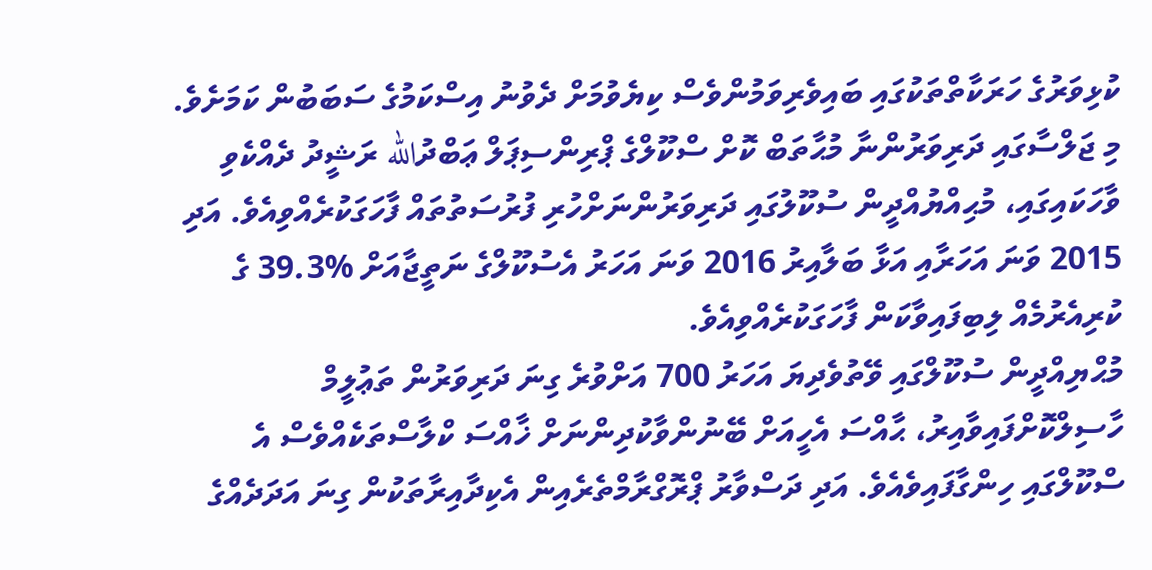ކުޅިވަރުގެ ހަރަކާތްތަކުގައި ބައިވެރިވަމުންވެސް ކިޔެވުމަށް ދެވުނު އިސްކަމުގެ ސަބަބުން ކަމަށެވެ.
މި ޖަލްސާގައި ދަރިވަރުންނާ މުޙާތަބް ކޮށް ސްކޫލްގެ ޕްރިންސިޕަލް ޢަބްދުالله ރަޝީދު ދެއްކެވި ވާހަކައިގައި، މުޙިއްޔުއްދީން ސުކޫލުގައި ދަރިވަރުންނަށްހުރި ފުރުސަތުތައް ފާހަގަކުރެއްވިއެވެ. އަދި 2015 ވަނަ އަހަރާއި އަޅާ ބަލާއިރު 2016 ވަނަ އަހަރު އެސުކޫލްގެ ނަތީޖާއަށް %39.3 ގެ ކުރިއެރުމެއް ލިބިފައިވާކަން ފާހަގަކުރެއްވިއެވެ.
މުޙްޔިއްދީން ސުކޫލްގައި ވޭތުވެދިޔަ އަހަރު 700 އަށްވުރެ ގިނަ ދަރިވަރުން ތަޢުލީމް ހާސިލްކޮށްފައިވާއިރު، ޙާއްސަ އެހީއަށް ބޭނުންވާކުދިންނަށް ޚާއްސަ ކްލާސްތަކެއްވެސް އެ ސްކޫލްގައި ހިންގާފައިވެއެވެ. އަދި ދަސްވާރު ޕްރޮގްރާމްތެރެއިން އެކިދާއިރާތަކުން ގިނަ އަދަދެއްގެ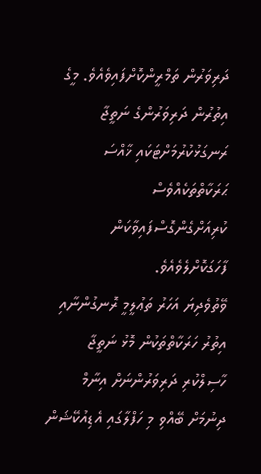ދަރިވަރުން ތަމްރީންކޮށްފައިވެއެވެ. މީގެ އިތުރުން ދަރިވަރުންގެ ނަތީޖާ ރަނގަޅުކުރުމަށްޓަކައި ޚާއްސަ ޙަރަކާތްތަކެއްވެސް ކުރިއަށްގެންގޮސްފައިވާކަން ފާހަގަކޮށްލެވެއެވެ.
ވޭތުވެދިޔަ އަހަރު ތަޢުލީމީ ރޮނގުންނާއި އިތުރު ހަރަކާތްތަކުން މޮޅު ނަތީޖާ ހާސިލްކުރި ދަރިވަރުންނަށް އިނާމް ދިނުމަށް ބޭއްވި މި ހަފްލާގައި އެޑިއުކޭޝަން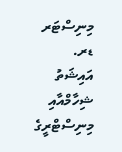މިނިސްޓަރ ޑރ. އައިޝަތު ޝިހާމްއާއި މިނިސްޓްރީގެ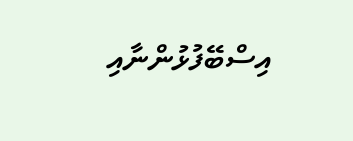އިސްބޭފުޅުންނާއި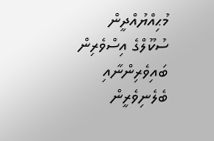މުޙިއްޔުއްދީން ސުކޫލްގެ އިސްވެރިން ބައިވެރިންނާއި ބެލެނިވެރީން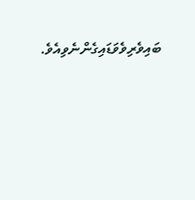ބައިވެރިވެވަޑައިގެންނެވިއެވެ.